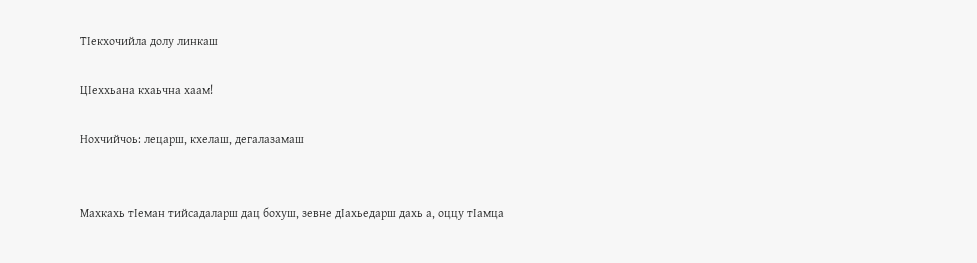ТIекхочийла долу линкаш

ЦIеххьана кхаьчна хаам!

Нохчийчоь: лецарш, кхелаш, дегалазамаш


Махкахь тIеман тийсадаларш дац бохуш, зевне дIахьедарш дахь а, оццу тIамца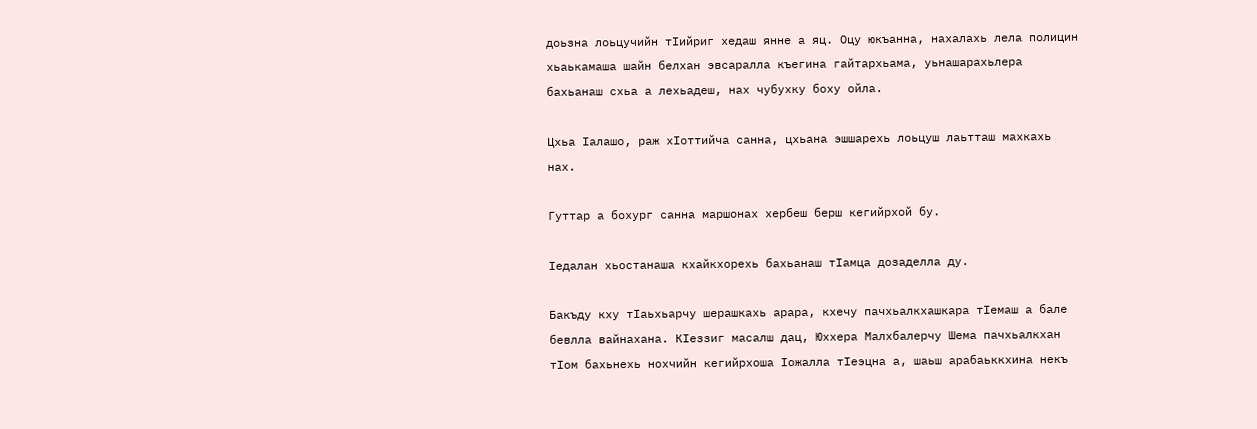доьзна лоьцучийн тIийриг хедаш янне а яц. Оцу юкъанна, нахалахь лела полицин хьаькамаша шайн белхан эвсаралла къегина гайтархьама, уьнашарахьлера бахьанаш схьа а лехьадеш, нах чубухку боху ойла.

Цхьа Iалашо, раж хIоттийча санна, цхьана эшшарехь лоьцуш лаьтташ махкахь нах.

Гуттар а бохург санна маршонах хербеш берш кегийрхой бу.

Iедалан хьостанаша кхайкхорехь бахьанаш тIамца дозаделла ду.

Бакъду кху тIаьхьарчу шерашкахь арара, кхечу пачхьалкхашкара тIемаш а бале бевлла вайнахана. КIеззиг масалш дац, Юххера Малхбалерчу Шема пачхьалкхан тIом бахьнехь нохчийн кегийрхоша Iожалла тIеэцна а, шаьш арабаьккхина некъ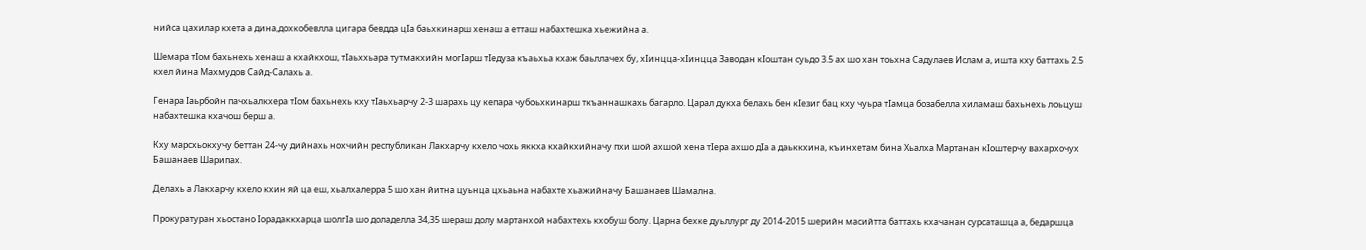нийса цахилар кхета а дина,дохкобевлла цигара бевдда цIа баьхкинарш хенаш а етташ набахтешка хьежийна а.

Шемара тIом бахьнехь хенаш а кхайкхош, тIаьххьара тутмакхийн могIарш тIедуза къаьхьа кхаж баьллачех бу, хIинцца-хIинцца Заводан кIоштан суьдо 3.5 ах шо хан тоьхна Садулаев Ислам а, ишта кху баттахь 2.5 кхел йина Махмудов Сайд-Салахь а.

Генара Iаьрбойн пачхьалкхера тIом бахьнехь кху тIаьхьарчу 2-3 шарахь цу кепара чубоьхкинарш ткъаннашкахь багарло. Царал дукха белахь бен кIезиг бац кху чуьра тIамца бозабелла хиламаш бахьнехь лоьцуш набахтешка кхачош берш а.

Кху марсхьокхучу беттан 24-чу дийнахь нохчийн республикан Лакхарчу кхело чохь яккха кхайкхийначу пхи шой ахшой хена тIера ахшо дIа а даьккхина, къинхетам бина Хьалха Мартанан кIоштерчу вахархочух Башанаев Шарипах.

Делахь а Лакхарчу кхело кхин яй ца еш, хьалхалерра 5 шо хан йитна цуьнца цхьаьна набахте хьажийначу Башанаев Шамална.

Прокуратуран хьостано Iорадаккхарца шолгIа шо доладелла 34,35 шераш долу мартанхой набахтехь кхобуш болу. Царна бехке дуьллург ду 2014-2015 шерийн масийтта баттахь кхачанан сурсаташца а, бедаршца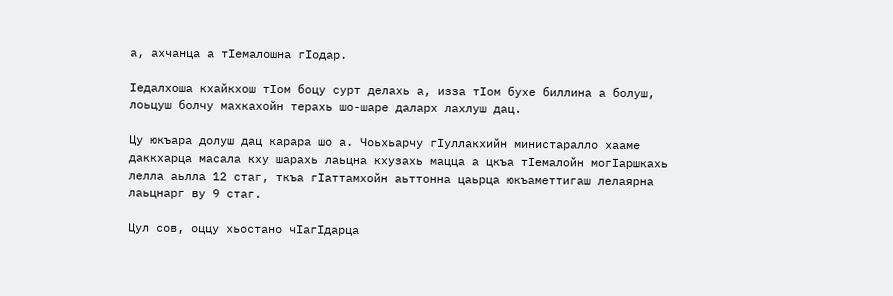а, ахчанца а тIемалошна гIодар.

Iедалхоша кхайкхош тIом боцу сурт делахь а, изза тIом бухе биллина а болуш, лоьцуш болчу махкахойн терахь шо-шаре даларх лахлуш дац.

Цу юкъара долуш дац карара шо а. Чоьхьарчу гIуллакхийн министаралло хааме даккхарца масала кху шарахь лаьцна кхузахь мацца а цкъа тIемалойн могIаршкахь лелла аьлла 12 стаг, ткъа гIаттамхойн аьттонна цаьрца юкъаметтигаш лелаярна лаьцнарг ву 9 стаг.

Цул сов, оццу хьостано чIагIдарца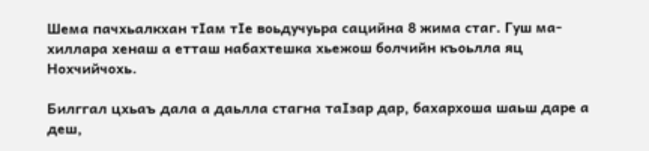Шема пачхьалкхан тIам тIе воьдучуьра сацийна 8 жима стаг. Гуш ма-хиллара хенаш а етташ набахтешка хьежош болчийн къоьлла яц Нохчийчохь.

Билггал цхьаъ дала а даьлла стагна таIзар дар, бахархоша шаьш даре а деш,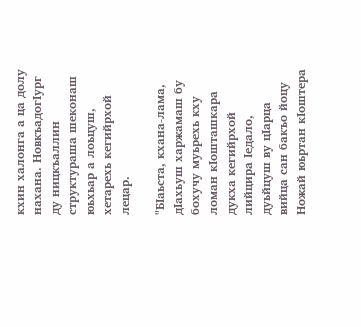кхин халонга а ца долу нахана. НовкъадогIург ду ницкъаллин структураша шеконаш юьхьар а лоьцуш, хетарехь кегийрхой лецар.

"БIаьста, кхана-лама, дIахьуш харжамаш бу бохучу муьрехь кху ломан кIошташкара дукха кегийрхой лийцира Iедало, дуьйцуш ву цIарца вийца сан бакъо йоцу Ножай юьртан кIоштера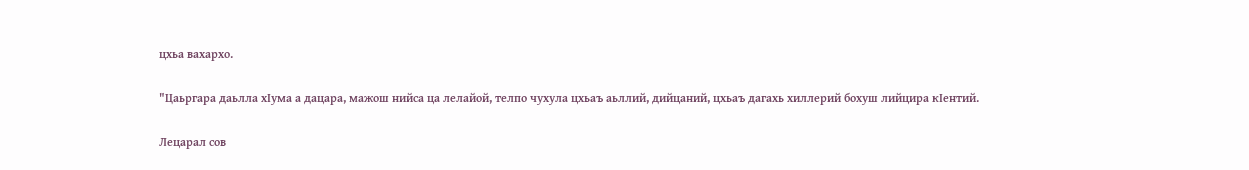цхьа вахархо.

"Цаьргара даьлла хIума а дацара, мажош нийса ца лелайой, телпо чухула цхьаъ аьллий, дийцаний, цхьаъ дагахь хиллерий бохуш лийцира кIентий.

Лецарал сов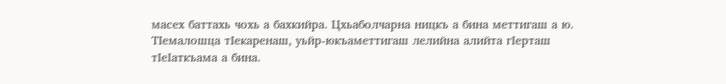масех баттахь чохь а бахкийра. Цхьаболчарна ницкъ а бина меттигаш а ю. ТIемалошца тIекаренаш, уьйр-юкъаметтигаш лелийна алийта гIерташ тIеIаткъама а бина.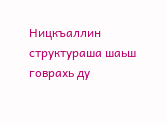Ницкъаллин структураша шаьш говрахь ду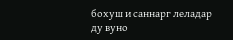бохуш и саннарг леладар ду вуно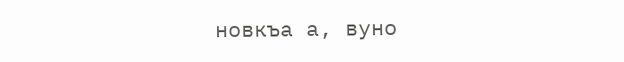новкъа а, вуно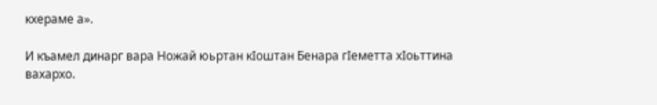кхераме а».

И къамел динарг вара Ножай юьртан кIоштан Бенара гIеметта хIоьттина вахархо.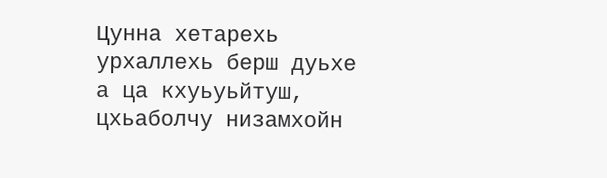Цунна хетарехь урхаллехь берш дуьхе а ца кхуьуьйтуш, цхьаболчу низамхойн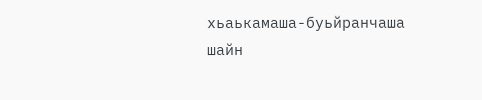хьаькамаша-буьйранчаша шайн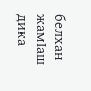белхан жамIаш дика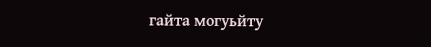гайта могуьйту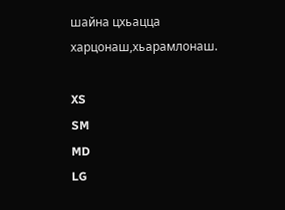шайна цхьацца харцонаш,хьарамлонаш.

XS
SM
MD
LG